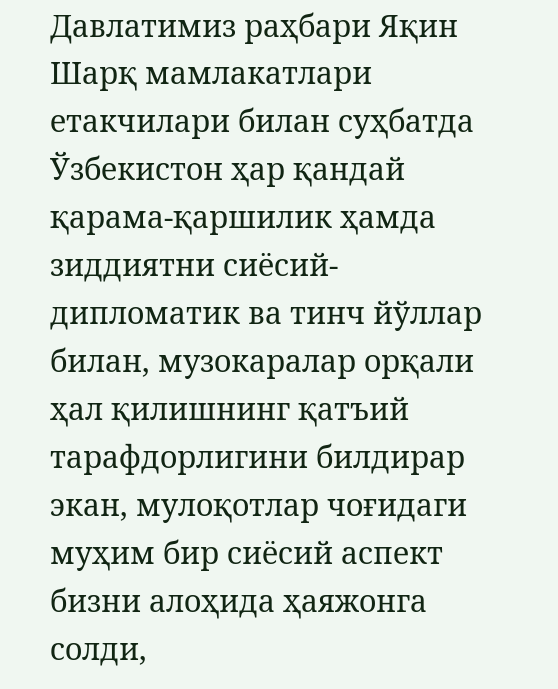Давлатимиз раҳбари Яқин Шарқ мамлакатлари етакчилари билан суҳбатда Ўзбекистон ҳар қандай қарама-қаршилик ҳамда зиддиятни сиёсий-дипломатик ва тинч йўллар билан, музокаралар орқали ҳал қилишнинг қатъий тарафдорлигини билдирар экан, мулоқотлар чоғидаги муҳим бир сиёсий аспект бизни алоҳида ҳаяжонга солди,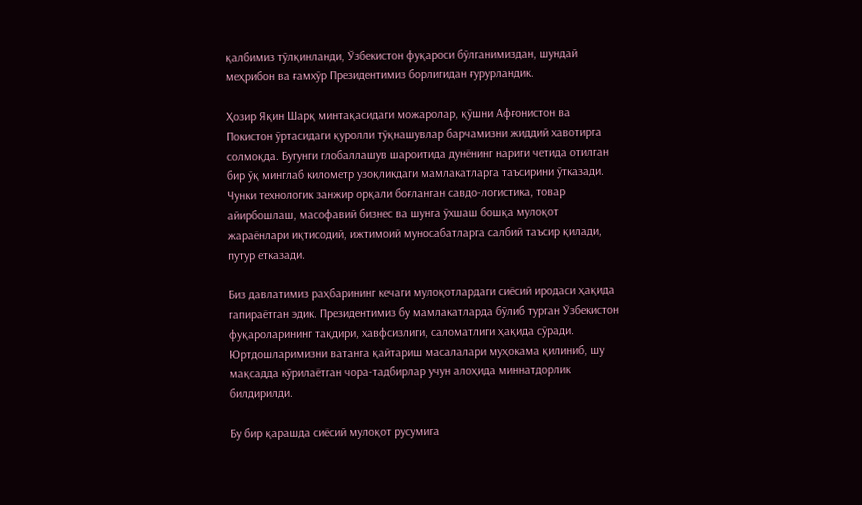қалбимиз тўлқинланди, Ўзбекистон фуқароси бўлганимиздан, шундай меҳрибон ва ғамхўр Президентимиз борлигидан ғурурландик.

Ҳозир Яқин Шарқ минтақасидаги можаролар, қўшни Афғонистон ва Покистон ўртасидаги қуролли тўқнашувлар барчамизни жиддий хавотирга солмоқда. Бугунги глобаллашув шароитида дунёнинг нариги четида отилган бир ўқ минглаб километр узоқликдаги мамлакатларга таъсирини ўтказади. Чунки технологик занжир орқали боғланган савдо-логистика, товар айирбошлаш, масофавий бизнес ва шунга ўхшаш бошқа мулоқот жараёнлари иқтисодий, ижтимоий муносабатларга салбий таъсир қилади, путур етказади.

Биз давлатимиз раҳбарининг кечаги мулоқотлардаги сиёсий иродаси ҳақида гапираётган эдик. Президентимиз бу мамлакатларда бўлиб турган Ўзбекистон фуқароларининг тақдири, хавфсизлиги, саломатлиги ҳақида сўради. Юртдошларимизни ватанга қайтариш масалалари муҳокама қилиниб, шу мақсадда кўрилаётган чора-тадбирлар учун алоҳида миннатдорлик билдирилди.

Бу бир қарашда сиёсий мулоқот русумига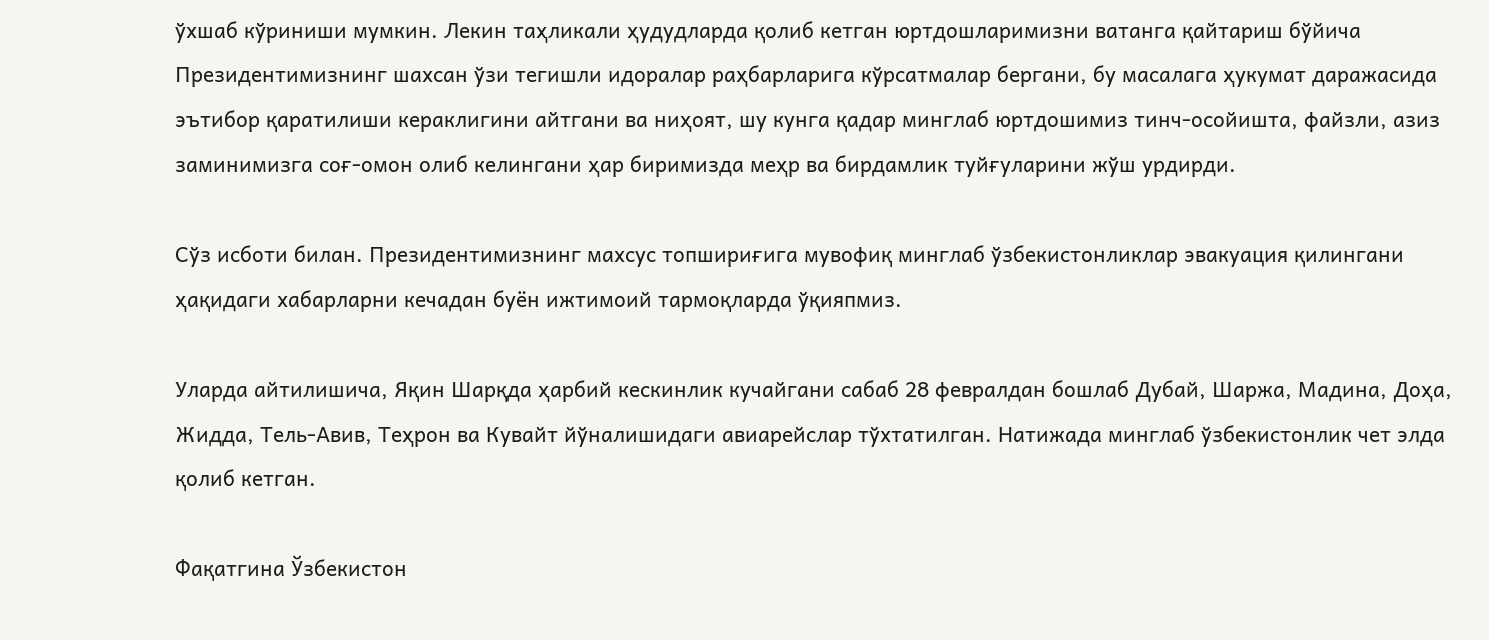ўхшаб кўриниши мумкин. Лекин таҳликали ҳудудларда қолиб кетган юртдошларимизни ватанга қайтариш бўйича Президентимизнинг шахсан ўзи тегишли идоралар раҳбарларига кўрсатмалар бергани, бу масалага ҳукумат даражасида эътибор қаратилиши кераклигини айтгани ва ниҳоят, шу кунга қадар минглаб юртдошимиз тинч-осойишта, файзли, азиз заминимизга соғ-омон олиб келингани ҳар биримизда меҳр ва бирдамлик туйғуларини жўш урдирди.

Сўз исботи билан. Президентимизнинг махсус топшириғига мувофиқ минглаб ўзбекистонликлар эвакуация қилингани ҳақидаги хабарларни кечадан буён ижтимоий тармоқларда ўқияпмиз.

Уларда айтилишича, Яқин Шарқда ҳарбий кескинлик кучайгани сабаб 28 февралдан бошлаб Дубай, Шаржа, Мадина, Доҳа, Жидда, Тель-Авив, Теҳрон ва Кувайт йўналишидаги авиарейслар тўхтатилган. Натижада минглаб ўзбекистонлик чет элда қолиб кетган.

Фақатгина Ўзбекистон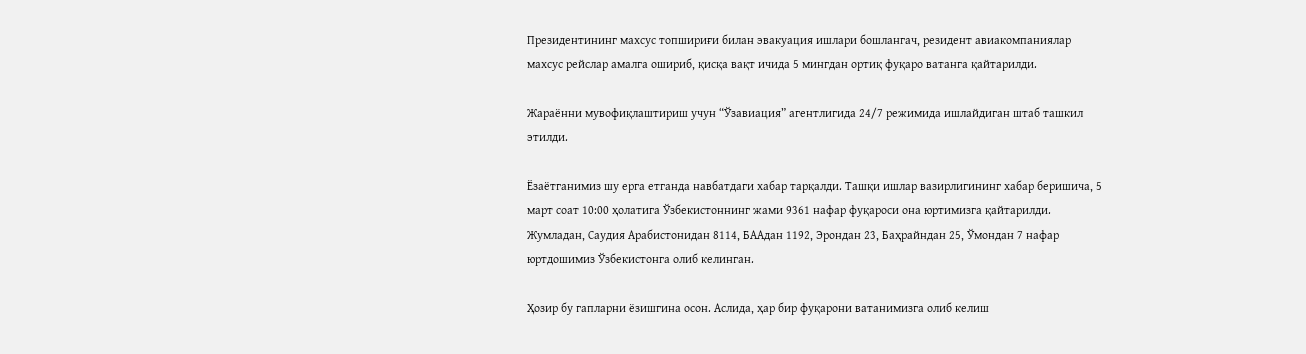Президентининг махсус топшириғи билан эвакуация ишлари бошлангач, резидент авиакомпаниялар махсус рейслар амалга ошириб, қисқа вақт ичида 5 мингдан ортиқ фуқаро ватанга қайтарилди.

Жараённи мувофиқлаштириш учун “Ўзавиация” агентлигида 24/7 режимида ишлайдиган штаб ташкил этилди.

Ёзаётганимиз шу ерга етганда навбатдаги хабар тарқалди. Ташқи ишлар вазирлигининг хабар беришича, 5 март соат 10:00 ҳолатига Ўзбекистоннинг жами 9361 нафар фуқароси она юртимизга қайтарилди. Жумладан, Саудия Арабистонидан 8114, БААдан 1192, Эрондан 23, Баҳрайндан 25, Ўмондан 7 нафар юртдошимиз Ўзбекистонга олиб келинган.

Ҳозир бу гапларни ёзишгина осон. Аслида, ҳар бир фуқарони ватанимизга олиб келиш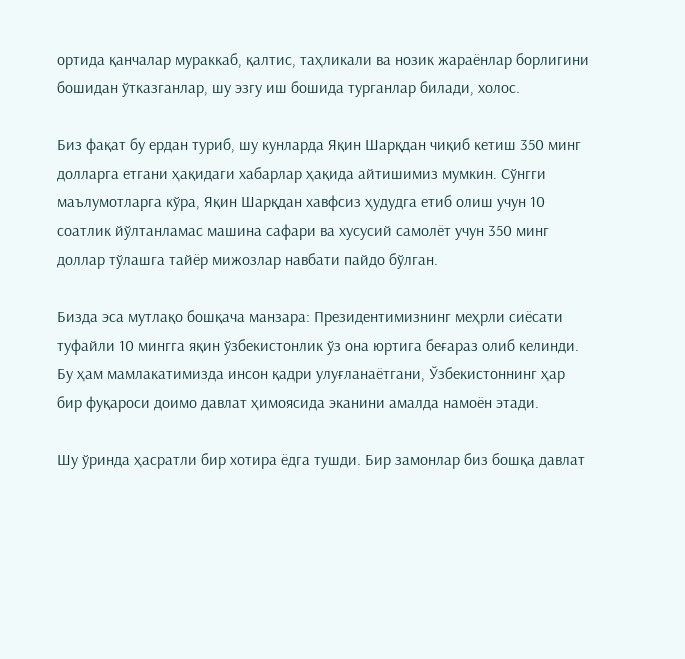ортида қанчалар мураккаб, қалтис, таҳликали ва нозик жараёнлар борлигини бошидан ўтказганлар, шу эзгу иш бошида турганлар билади, холос.

Биз фақат бу ердан туриб, шу кунларда Яқин Шарқдан чиқиб кетиш 350 минг долларга етгани ҳақидаги хабарлар ҳақида айтишимиз мумкин. Сўнгги маълумотларга кўра, Яқин Шарқдан хавфсиз ҳудудга етиб олиш учун 10 соатлик йўлтанламас машина сафари ва хусусий самолёт учун 350 минг доллар тўлашга тайёр мижозлар навбати пайдо бўлган.

Бизда эса мутлақо бошқача манзара: Президентимизнинг меҳрли сиёсати туфайли 10 мингга яқин ўзбекистонлик ўз она юртига беғараз олиб келинди. Бу ҳам мамлакатимизда инсон қадри улуғланаётгани, Ўзбекистоннинг ҳар бир фуқароси доимо давлат ҳимоясида эканини амалда намоён этади.

Шу ўринда ҳасратли бир хотира ёдга тушди. Бир замонлар биз бошқа давлат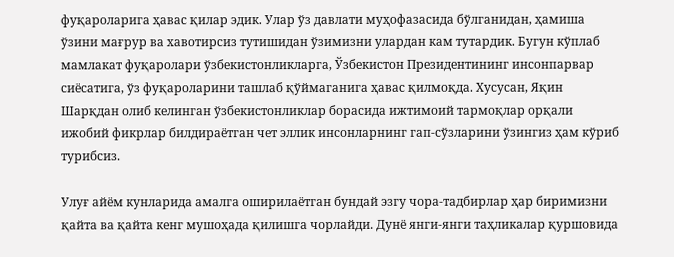фуқароларига ҳавас қилар эдик. Улар ўз давлати муҳофазасида бўлганидан, ҳамиша ўзини мағрур ва хавотирсиз тутишидан ўзимизни улардан кам тутардик. Бугун кўплаб мамлакат фуқаролари ўзбекистонликларга, Ўзбекистон Президентининг инсонпарвар сиёсатига, ўз фуқароларини ташлаб қўймаганига ҳавас қилмоқда. Хусусан, Яқин Шарқдан олиб келинган ўзбекистонликлар борасида ижтимоий тармоқлар орқали ижобий фикрлар билдираётган чет эллик инсонларнинг гап-сўзларини ўзингиз ҳам кўриб турибсиз.

Улуғ айём кунларида амалга оширилаётган бундай эзгу чора-тадбирлар ҳар биримизни қайта ва қайта кенг мушоҳада қилишга чорлайди. Дунё янги-янги таҳликалар қуршовида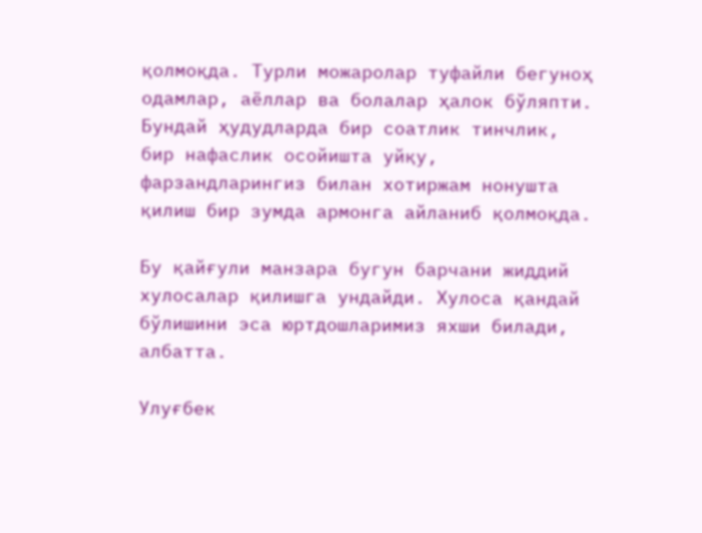қолмоқда. Турли можаролар туфайли бегуноҳ одамлар, аёллар ва болалар ҳалок бўляпти. Бундай ҳудудларда бир соатлик тинчлик, бир нафаслик осойишта уйқу, фарзандларингиз билан хотиржам нонушта қилиш бир зумда армонга айланиб қолмоқда.

Бу қайғули манзара бугун барчани жиддий хулосалар қилишга ундайди. Хулоса қандай бўлишини эса юртдошларимиз яхши билади, албатта.

Улуғбек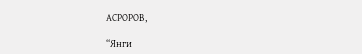АСРОРОВ,

“Янги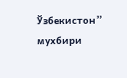Ўзбекистон” мухбири